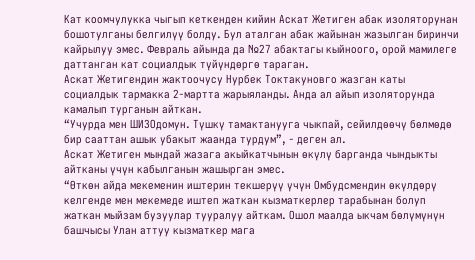Кат коомчулукка чыгып кеткенден кийин Аскат Жетиген абак изоляторунан бошотулганы белгилүү болду. Бул аталган абак жайынан жазылган биринчи кайрылуу эмес. Февраль айында да №27 абактагы кыйноого, орой мамилеге даттанган кат социалдык түйүндөргө тараган.
Аскат Жетигендин жактоочусу Нурбек Токтакуновго жазган каты социалдык тармакка 2-мартта жарыяланды. Анда ал айып изоляторунда камалып турганын айткан.
“Учурда мен ШИЗОдомун. Түшкү тамактанууга чыкпай, сейилдөөчү бөлмөдө бир сааттан ашык убакыт жаанда турдум”, - деген ал.
Аскат Жетиген мындай жазага акыйкатчынын өкүлү барганда чындыкты айтканы үчүн кабылганын жашырган эмес.
“Өткөн айда мекеменин иштерин текшерүү үчүн Омбудсмендин өкүлдөрү келгенде мен мекемеде иштеп жаткан кызматкерлер тарабынан болуп жаткан мыйзам бузуулар тууралуу айткам. Ошол маалда ыкчам бөлүмүнүн башчысы Улан аттуу кызматкер мага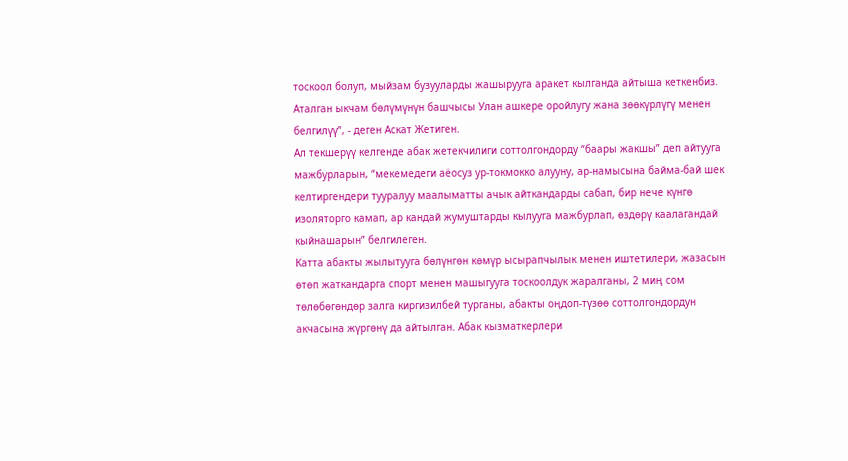тоскоол болуп, мыйзам бузууларды жашырууга аракет кылганда айтыша кеткенбиз. Аталган ыкчам бөлүмүнүн башчысы Улан ашкере оройлугу жана зөөкүрлүгү менен белгилүү”, - деген Аскат Жетиген.
Ал текшерүү келгенде абак жетекчилиги соттолгондорду “баары жакшы” деп айтууга мажбурларын, “мекемедеги аёосуз ур-токмокко алууну, ар-намысына байма-бай шек келтиргендери тууралуу маалыматты ачык айткандарды сабап, бир нече күнгө изоляторго камап, ар кандай жумуштарды кылууга мажбурлап, өздөрү каалагандай кыйнашарын” белгилеген.
Катта абакты жылытууга бөлүнгөн көмүр ысырапчылык менен иштетилери, жазасын өтөп жаткандарга спорт менен машыгууга тоскоолдук жаралганы, 2 миң сом төлөбөгөндөр залга киргизилбей турганы, абакты оңдоп-түзөө соттолгондордун акчасына жүргөнү да айтылган. Абак кызматкерлери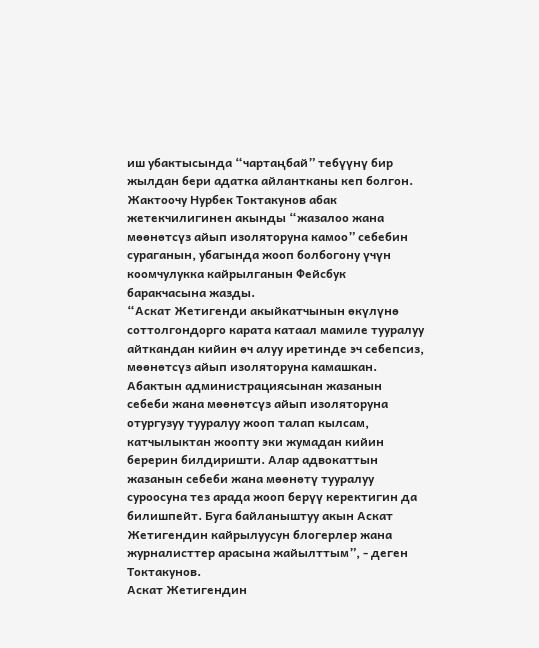иш убактысында “чартаңбай” тебүүнү бир жылдан бери адатка айлантканы кеп болгон.
Жактоочу Нурбек Токтакунов абак жетекчилигинен акынды “жазалоо жана мөөнөтсүз айып изоляторуна камоо” себебин сураганын, убагында жооп болбогону үчүн коомчулукка кайрылганын Фейсбук баракчасына жазды.
“Аскат Жетигенди акыйкатчынын өкүлүнө соттолгондорго карата катаал мамиле тууралуу айткандан кийин өч алуу иретинде эч себепсиз, мөөнөтсүз айып изоляторуна камашкан. Абактын администрациясынан жазанын себеби жана мөөнөтсүз айып изоляторуна отургузуу тууралуу жооп талап кылсам, катчылыктан жоопту эки жумадан кийин берерин билдиришти. Алар адвокаттын жазанын себеби жана мөөнөтү тууралуу суроосуна тез арада жооп берүү керектигин да билишпейт. Буга байланыштуу акын Аскат Жетигендин кайрылуусун блогерлер жана журналисттер арасына жайылттым”, - деген Токтакунов.
Аскат Жетигендин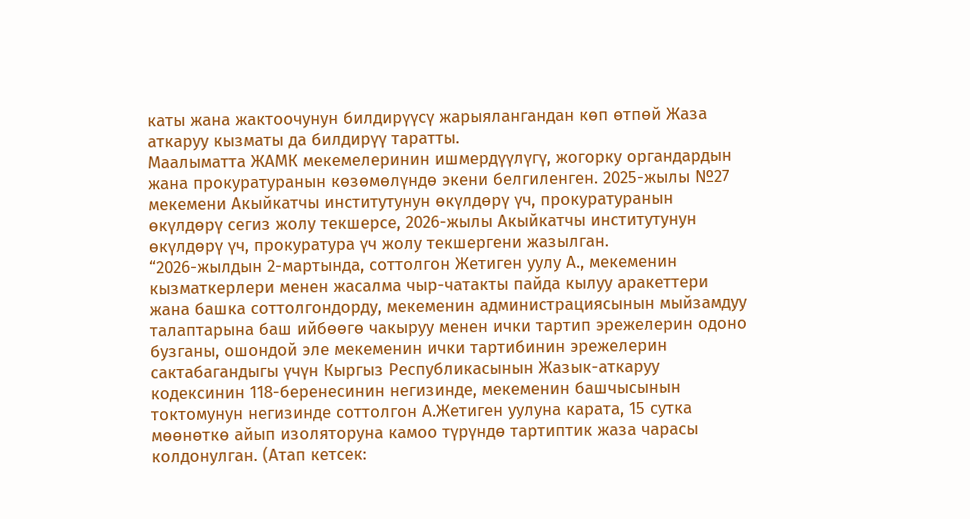каты жана жактоочунун билдирүүсү жарыялангандан көп өтпөй Жаза аткаруу кызматы да билдирүү таратты.
Маалыматта ЖАМК мекемелеринин ишмердүүлүгү, жогорку органдардын жана прокуратуранын көзөмөлүндө экени белгиленген. 2025-жылы №27 мекемени Акыйкатчы институтунун өкүлдөрү үч, прокуратуранын өкүлдөрү сегиз жолу текшерсе, 2026-жылы Акыйкатчы институтунун өкүлдөрү үч, прокуратура үч жолу текшергени жазылган.
“2026-жылдын 2-мартында, соттолгон Жетиген уулу А., мекеменин кызматкерлери менен жасалма чыр-чатакты пайда кылуу аракеттери жана башка соттолгондорду, мекеменин администрациясынын мыйзамдуу талаптарына баш ийбөөгө чакыруу менен ички тартип эрежелерин одоно бузганы, ошондой эле мекеменин ички тартибинин эрежелерин сактабагандыгы үчүн Кыргыз Республикасынын Жазык-аткаруу кодексинин 118-беренесинин негизинде, мекеменин башчысынын токтомунун негизинде соттолгон А.Жетиген уулуна карата, 15 сутка мөөнөткө айып изоляторуна камоо түрүндө тартиптик жаза чарасы колдонулган. (Атап кетсек: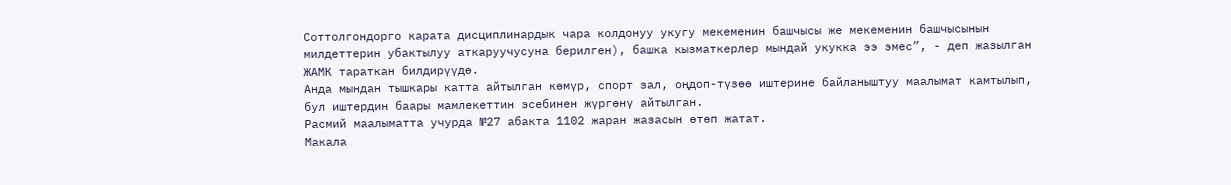Соттолгондорго карата дисциплинардык чара колдонуу укугу мекеменин башчысы же мекеменин башчысынын милдеттерин убактылуу аткаруучусуна берилген), башка кызматкерлер мындай укукка ээ эмес”, - деп жазылган ЖАМК тараткан билдирүүдө.
Анда мындан тышкары катта айтылган көмүр, спорт зал, оңдоп-түзөө иштерине байланыштуу маалымат камтылып, бул иштердин баары мамлекеттин эсебинен жүргөнү айтылган.
Расмий маалыматта учурда №27 абакта 1102 жаран жазасын өтөп жатат.
Макала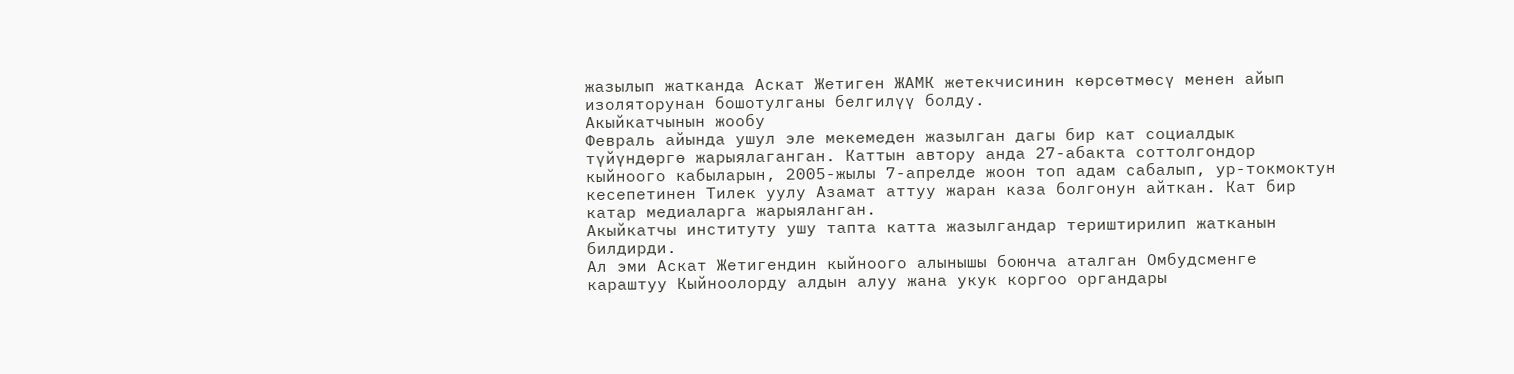жазылып жатканда Аскат Жетиген ЖАМК жетекчисинин көрсөтмөсү менен айып изоляторунан бошотулганы белгилүү болду.
Акыйкатчынын жообу
Февраль айында ушул эле мекемеден жазылган дагы бир кат социалдык түйүндөргө жарыялаганган. Каттын автору анда 27-абакта соттолгондор кыйноого кабыларын, 2005-жылы 7-апрелде жоон топ адам сабалып, ур-токмоктун кесепетинен Тилек уулу Азамат аттуу жаран каза болгонун айткан. Кат бир катар медиаларга жарыяланган.
Акыйкатчы институту ушу тапта катта жазылгандар териштирилип жатканын билдирди.
Ал эми Аскат Жетигендин кыйноого алынышы боюнча аталган Омбудсменге караштуу Кыйноолорду алдын алуу жана укук коргоо органдары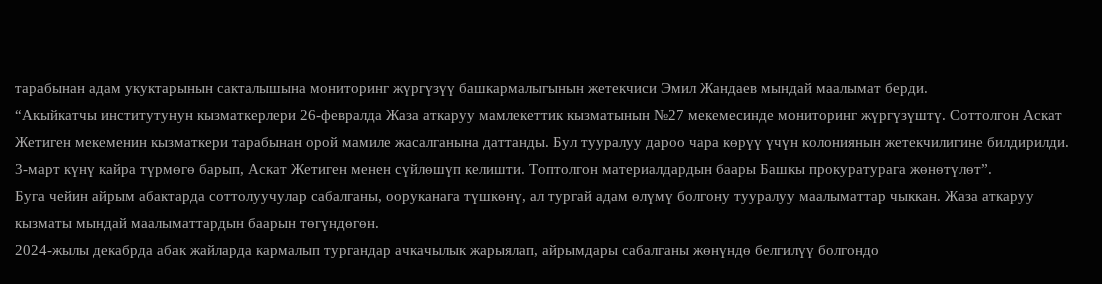тарабынан адам укуктарынын сакталышына мониторинг жүргүзүү башкармалыгынын жетекчиси Эмил Жандаев мындай маалымат берди.
“Акыйкатчы институтунун кызматкерлери 26-февралда Жаза аткаруу мамлекеттик кызматынын №27 мекемесинде мониторинг жүргүзүштү. Соттолгон Аскат Жетиген мекеменин кызматкери тарабынан орой мамиле жасалганына даттанды. Бул тууралуу дароо чара көрүү үчүн колониянын жетекчилигине билдирилди. 3-март күнү кайра түрмөгө барып, Аскат Жетиген менен сүйлөшүп келишти. Топтолгон материалдардын баары Башкы прокуратурага жөнөтүлөт”.
Буга чейин айрым абактарда соттолуучулар сабалганы, ооруканага түшкөнү, ал тургай адам өлүмү болгону тууралуу маалыматтар чыккан. Жаза аткаруу кызматы мындай маалыматтардын баарын төгүндөгөн.
2024-жылы декабрда абак жайларда кармалып тургандар ачкачылык жарыялап, айрымдары сабалганы жөнүндө белгилүү болгондо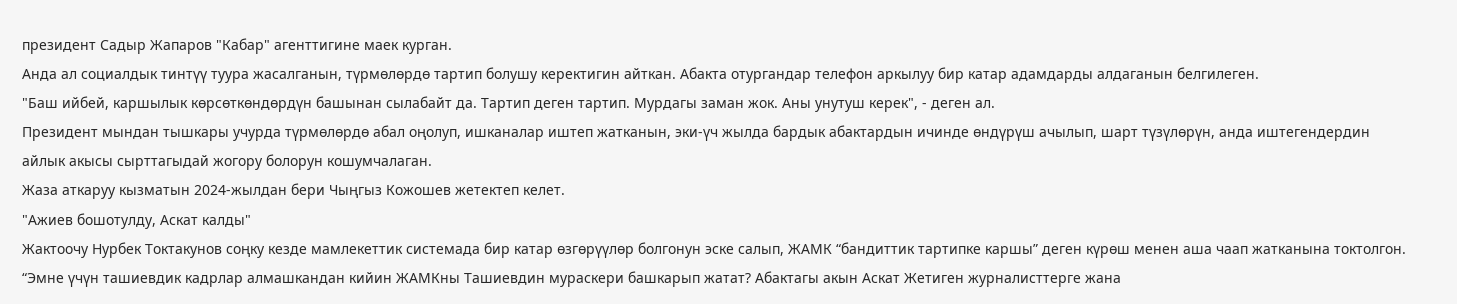президент Садыр Жапаров "Кабар" агенттигине маек курган.
Анда ал социалдык тинтүү туура жасалганын, түрмөлөрдө тартип болушу керектигин айткан. Абакта отургандар телефон аркылуу бир катар адамдарды алдаганын белгилеген.
"Баш ийбей, каршылык көрсөткөндөрдүн башынан сылабайт да. Тартип деген тартип. Мурдагы заман жок. Аны унутуш керек", - деген ал.
Президент мындан тышкары учурда түрмөлөрдө абал оңолуп, ишканалар иштеп жатканын, эки-үч жылда бардык абактардын ичинде өндүрүш ачылып, шарт түзүлөрүн, анда иштегендердин айлык акысы сырттагыдай жогору болорун кошумчалаган.
Жаза аткаруу кызматын 2024-жылдан бери Чыңгыз Кожошев жетектеп келет.
"Ажиев бошотулду, Аскат калды"
Жактоочу Нурбек Токтакунов соңку кезде мамлекеттик системада бир катар өзгөрүүлөр болгонун эске салып, ЖАМК “бандиттик тартипке каршы” деген күрөш менен аша чаап жатканына токтолгон.
“Эмне үчүн ташиевдик кадрлар алмашкандан кийин ЖАМКны Ташиевдин мураскери башкарып жатат? Абактагы акын Аскат Жетиген журналисттерге жана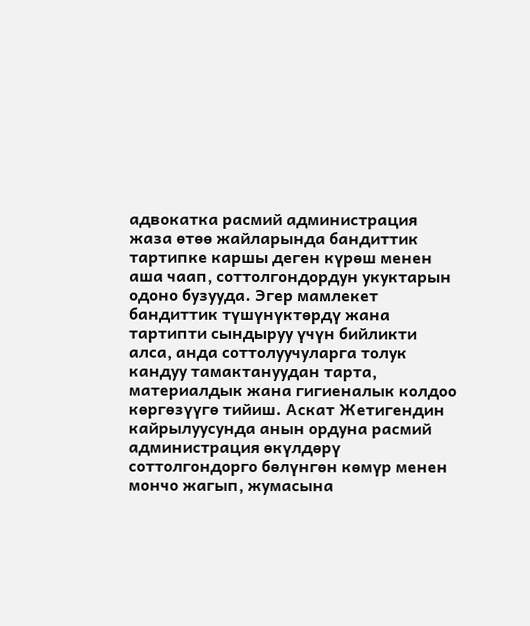адвокатка расмий администрация жаза өтөө жайларында бандиттик тартипке каршы деген күрөш менен аша чаап, соттолгондордун укуктарын одоно бузууда. Эгер мамлекет бандиттик түшүнүктөрдү жана тартипти сындыруу үчүн бийликти алса, анда соттолуучуларга толук кандуу тамактануудан тарта, материалдык жана гигиеналык колдоо көргөзүүгө тийиш. Аскат Жетигендин кайрылуусунда анын ордуна расмий администрация өкүлдөрү соттолгондорго бөлүнгөн көмүр менен мончо жагып, жумасына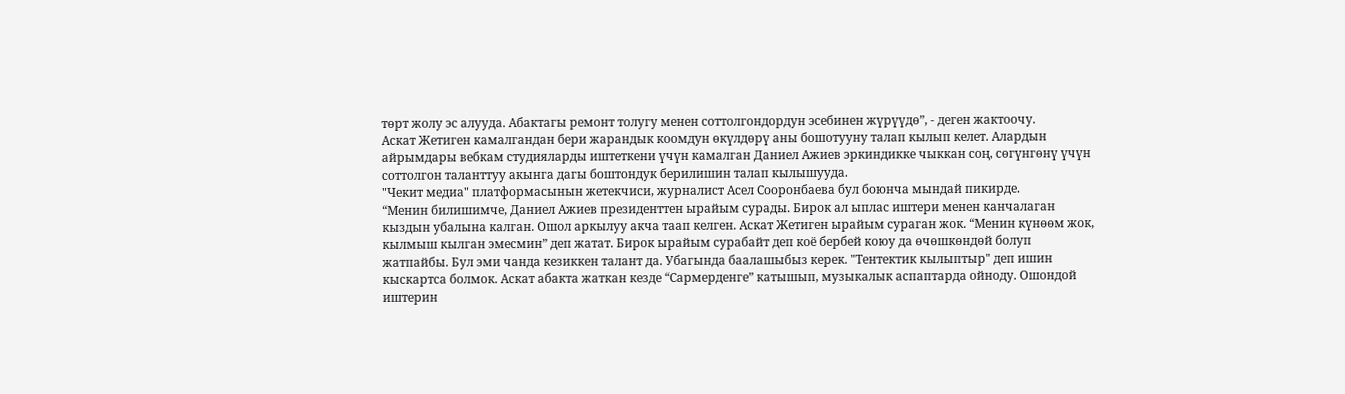төрт жолу эс алууда. Абактагы ремонт толугу менен соттолгондордун эсебинен жүрүүдө”, - деген жактоочу.
Аскат Жетиген камалгандан бери жарандык коомдун өкүлдөрү аны бошотууну талап кылып келет. Алардын айрымдары вебкам студияларды иштеткени үчүн камалган Даниел Ажиев эркиндикке чыккан соң, сөгүнгөнү үчүн соттолгон таланттуу акынга дагы боштондук берилишин талап кылышууда.
"Чекит медиа" платформасынын жетекчиси, журналист Асел Сооронбаева бул боюнча мындай пикирде.
“Менин билишимче, Даниел Ажиев президенттен ырайым сурады. Бирок ал ыплас иштери менен канчалаган кыздын убалына калган. Ошол аркылуу акча таап келген. Аскат Жетиген ырайым сураган жок. “Менин күнөөм жок, кылмыш кылган эмесмин” деп жатат. Бирок ырайым сурабайт деп коё бербей коюу да өчөшкөндөй болуп жатпайбы. Бул эми чанда кезиккен талант да. Убагында баалашыбыз керек. "Тентектик кылыптыр" деп ишин кыскартса болмок. Аскат абакта жаткан кезде “Сармерденге” катышып, музыкалык аспаптарда ойноду. Ошондой иштерин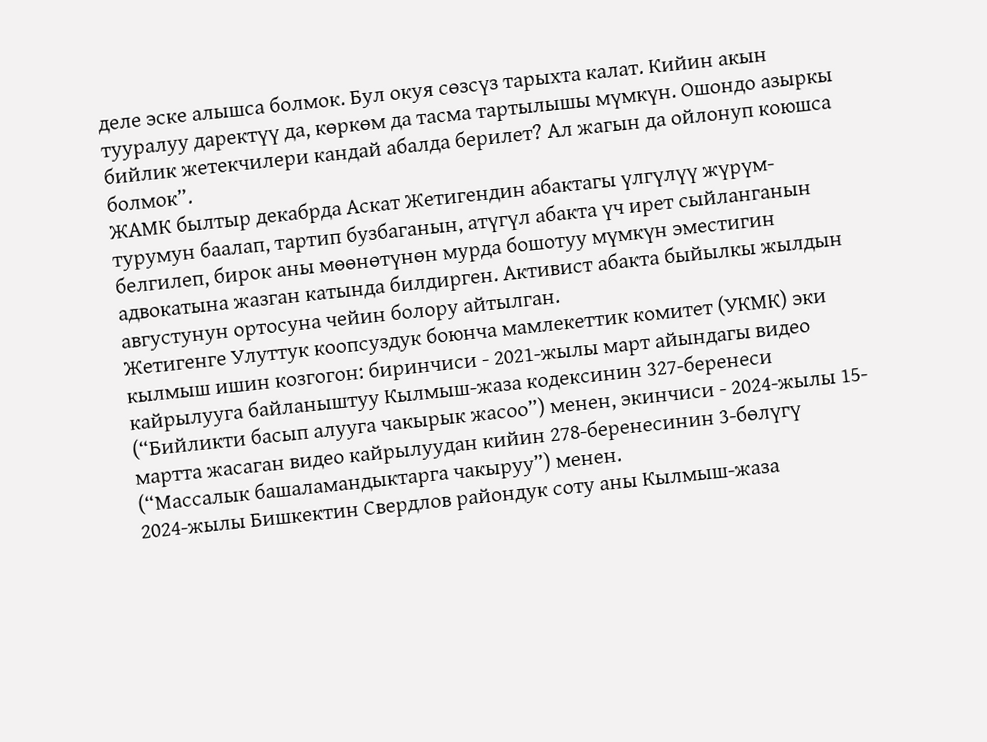деле эске алышса болмок. Бул окуя сөзсүз тарыхта калат. Кийин акын тууралуу даректүү да, көркөм да тасма тартылышы мүмкүн. Ошондо азыркы бийлик жетекчилери кандай абалда берилет? Ал жагын да ойлонуп коюшса болмок”.
ЖАМК былтыр декабрда Аскат Жетигендин абактагы үлгүлүү жүрүм-турумун баалап, тартип бузбаганын, атүгүл абакта үч ирет сыйланганын белгилеп, бирок аны мөөнөтүнөн мурда бошотуу мүмкүн эместигин адвокатына жазган катында билдирген. Активист абакта быйылкы жылдын августунун ортосуна чейин болору айтылган.
Жетигенге Улуттук коопсуздук боюнча мамлекеттик комитет (УКМК) эки кылмыш ишин козгогон: биринчиси - 2021-жылы март айындагы видео кайрылууга байланыштуу Кылмыш-жаза кодексинин 327-беренеси (“Бийликти басып алууга чакырык жасоо”) менен, экинчиси - 2024-жылы 15-мартта жасаган видео кайрылуудан кийин 278-беренесинин 3-бөлүгү (“Массалык башаламандыктарга чакыруу”) менен.
2024-жылы Бишкектин Свердлов райондук соту аны Кылмыш-жаза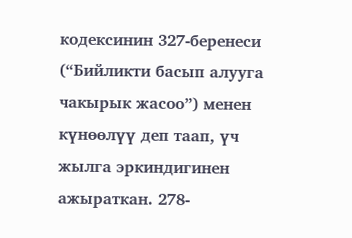кодексинин 327-беренеси (“Бийликти басып алууга чакырык жасоо”) менен күнөөлүү деп таап, үч жылга эркиндигинен ажыраткан. 278-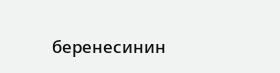беренесинин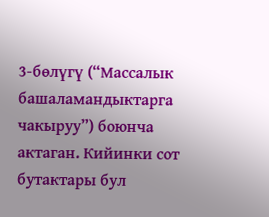3-бөлүгү (“Массалык башаламандыктарга чакыруу”) боюнча актаган. Кийинки сот бутактары бул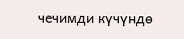чечимди күчүндө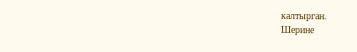калтырган.
Шерине